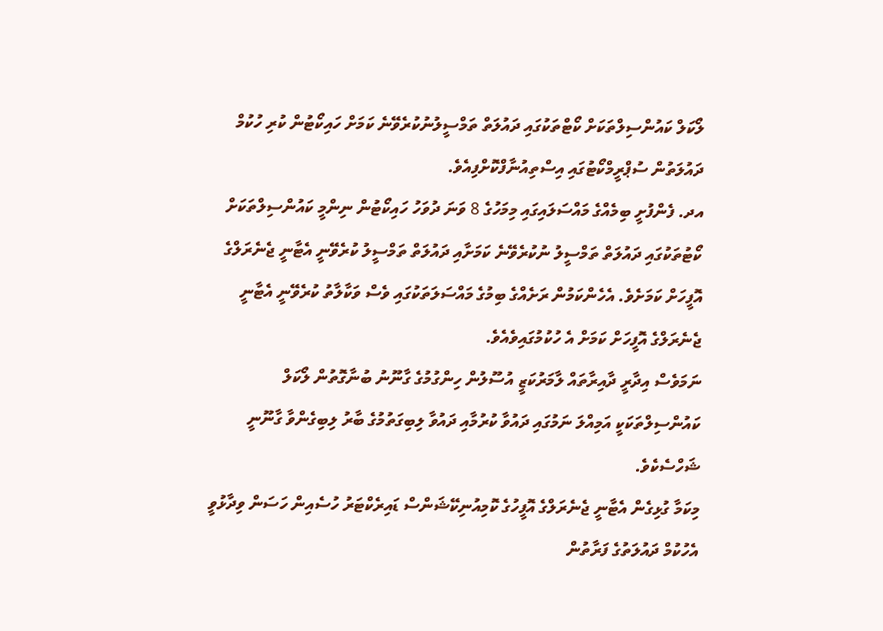ލޯކަލް ކައުންސިލްތަކަށް ކޯޓްތަކުގައި ދައުލަތް ތަމްސީލުނުކުރެވޭނެ ކަމަށް ހައިކޯޓުން ކުރި ހުކުމް ދައުލަތުން ސުޕްރީމްކޯޓުގައި އިސްތިއުނާފްކޮށްފިއެވެ.
އދ. ފެންފުށީ ބިމެއްގެ މައްސަލައިގައި މިމަހުގެ 8 ވަނަ ދުވަހު ހައިކޯޓުން ނިންމީ ކައުންސިލްތަކަށް ކޯޓުތަކުގައި ދައުލަތް ތަމްސީލު ނުކުރެވޭނެ ކަމަށާއި ދައުލަތް ތަމްސީލު ކުރެވޭނީ އެޓާނީ ޖެނެރަލްގެ އޮފީހަށް ކަމަށެވެ. އެހެންކަމުން ރަށެއްގެ ބިމުގެ މައްސަލަތަކުގައި ވެސް ވަކާލާތު ކުރެވޭނީ އެޓާނީ ޖެނެރަލްގެ އޮފީހަށް ކަމަށް އެ ހުކުމުގައިވެއެވެ.
ނަމަވެސް އިދާރީ ދާއިރާތައް ލާމަރުކަޒީ އުސޫލުން ހިންގުމުގެ ގާނޫނު ބުނާގޮތުން ލޯކަލް ކައުންސިލްތަކަކީ އަމިއްލަ ނަމުގައި ދައުވާ ކުރުމާއި ދައުވާ ލިބިގަތުމުގެ ބާރު ލިބިގެންވާ ގާނޫނީ ޝަހްސެކެވެ.
މިކަމާ ގުޅިގެން އެޓާނީ ޖެނެރަލްގެ އޮފީހުގެ ކޮމިއުނިކޭޝަންސް ޑައިރެކްޓަރު ހުސެއިން ހަސަން ވިދާޅުވީ އެހުކުމް ދައުލަތުގެ ފަރާތުން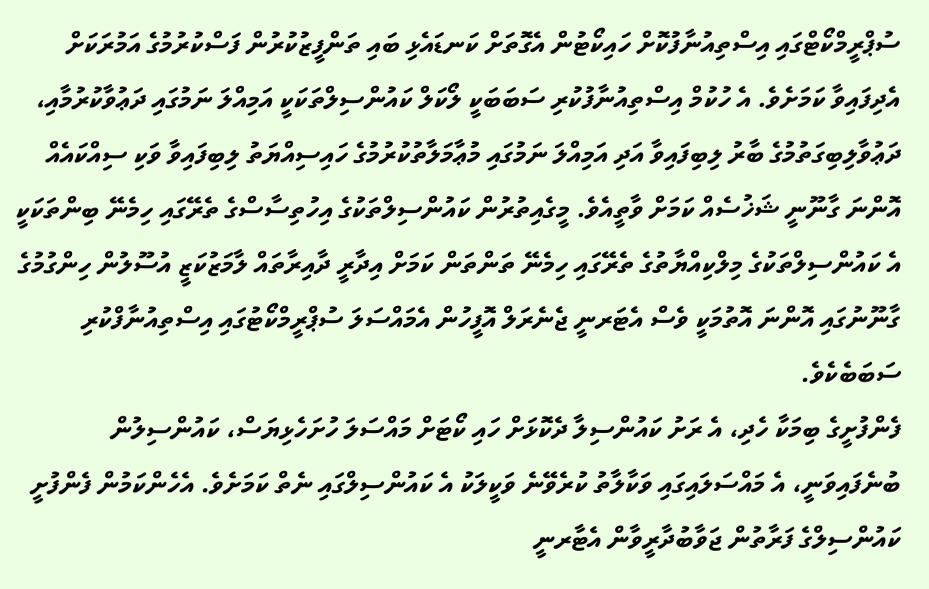ސުޕްރީމްކޯޓްގައި އިސްތިއުނާފުކޮށް ހައިކޯޓުން އެގޮތަށް ކަނޑައެޅި ބައި ތަންފީޒުކުރުން ފަސްކުރުމުގެ އަމުރަކަށް އެދިފައިވާ ކަމަށެވެ. އެ ހުކުމް އިސްތިއުނާފުކުރި ސަބަބަކީ ލޯކަލް ކައުންސިލްތަކަކީ އަމިއްލަ ނަމުގައި ދަޢުވާކުރުމާއި، ދަޢުވާލިބިގަތުމުގެ ބާރު ލިބިފައިވާ އަދި އަމިއްލަ ނަމުގައި މުޢާމަލާތުކުރުމުގެ ހައިސިއްޔަތު ލިބިފައިވާ ވަކި ސިއްކައެއް އޮންނަ ގާނޫނީ ޝަޚުސެއް ކަމަށް ވާތީއެވެ. މީގެއިތުރުން ކައުންސިލްތަކުގެ އިހުތިސާސްގެ ތެރޭގައި ހިމެނޭ ބިންތަކަކީ އެ ކައުންސިލްތަކުގެ މިލްކިއްޔާތުގެ ތެރޭގައި ހިމެނޭ ތަންތަން ކަމަށް އިދާރީ ދާއިރާތައް ލާމަޒުކަޒީ އުސޫލުން ހިންގުމުގެ ގާނޫނުގައި އޮންނަ އޮތުމަކީ ވެސް އެޓަރނީ ޖެނެރަލް އޮފީހުން އެމައްސަލަ ސުޕްރީމްކޯޓުގައި އިސްތިއުނާފްކުރި ސަބަބެކެވެ.
ފެންފުށީގެ ބިމަކާ ހެދި، އެ ރަށު ކައުންސިލާ ދެކޮޅަށް ހައި ކޯޓަށް މައްސަލަ ހުށަހެޅިޔަސް، ކައުންސިލުން ބުނެފައިވަނީ، އެ މައްސަލައިގައި ވަކާލާތު ކުރެވޭނެ ވަކީލަކު އެ ކައުންސިލްގައި ނެތް ކަމަށެވެ. އެހެންކަމުން ފެންފުށީ ކައުންސިލްގެ ފަރާތުން ޖަވާބުދާރީވާން އެޓާރނީ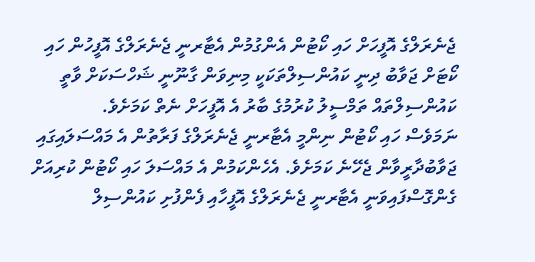ޖެނެރަލްގެ އޮފީހަށް ހައި ކޯޓުން އެންގުމުން އެޓާރނީ ޖެނެރަލްގެ އޮފީހުން ހައި ކޯޓަށް ޖަވާބު ދިނީ ކައުންސިލްތަކަކީ މިނިވަން ގާނޫނީ ޝަހްސަކަށް ވާތީ ކައުންސިލްތައް ތަމްސީލު ކުރުމުގެ ބާރު އެ އޮފީހަށް ނެތް ކަމަށެވެ.
ނަމަވެސް ހައި ކޯޓުން ނިންމީ އެޓާރނީ ޖެނެރަލްގެ ފަރާތުން އެ މައްސަލައިގައި ޖަވާބުދާރީވާން ޖެހޭނެ ކަމަށެވެ. އެހެންކަމުން އެ މައްސަލަ ހައި ކޯޓުން ކުރިއަށް ގެންގޮސްފައިވަނީ އެޓާރނީ ޖެނެރަލްގެ އޮފީހާއި ފެންފުށި ކައުންސިލް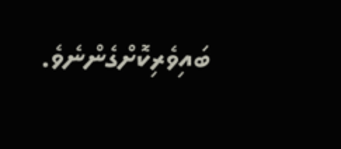ބައިވެރިކޮށްގެންނެވެ.